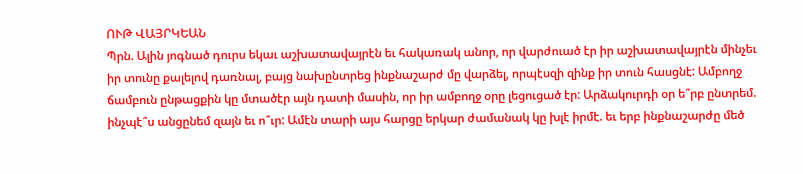ՈՒԹ ՎԱՅՐԿԵԱՆ
Պրն. Ալին յոգնած դուրս եկաւ աշխատավայրէն եւ հակառակ անոր, որ վարժուած էր իր աշխատավայրէն մինչեւ իր տունը քալելով դառնալ, բայց նախընտրեց ինքնաշարժ մը վարձել, որպէսզի զինք իր տուն հասցնէ: Ամբողջ ճամբուն ընթացքին կը մտածէր այն դատի մասին, որ իր ամբողջ օրը լեցուցած էր: Արձակուրդի օր ե՞րբ ընտրեմ. ինչպէ՞ս անցընեմ զայն եւ ո՞ւր: Ամէն տարի այս հարցը երկար ժամանակ կը խլէ իրմէ. եւ երբ ինքնաշարժը մեծ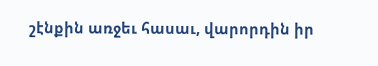շէնքին առջեւ հասաւ, վարորդին իր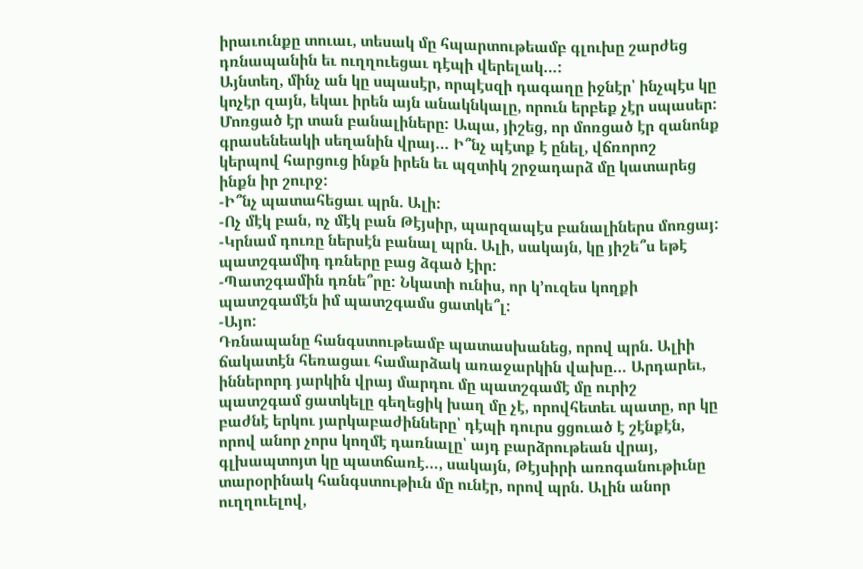իրաւունքը տուաւ, տեսակ մը հպարտութեամբ գլուխը շարժեց դռնապանին եւ ուղղուեցաւ դէպի վերելակ…:
Այնտեղ, մինչ ան կը սպասէր, որպէսզի դագաղը իջնէր՝ ինչպէս կը կոչէր զայն, եկաւ իրեն այն անակնկալը, որուն երբեք չէր սպասեր: Մոռցած էր տան բանալիները: Ապա, յիշեց, որ մոռցած էր զանոնք գրասենեակի սեղանին վրայ… Ի՞նչ պէտք է ընել, վճռորոշ կերպով հարցուց ինքն իրեն եւ պզտիկ շրջադարձ մը կատարեց ինքն իր շուրջ:
-Ի՞նչ պատահեցաւ պրն. Ալի:
-Ոչ մէկ բան, ոչ մէկ բան Թէյսիր, պարզապէս բանալիներս մոռցայ:
-Կրնամ դուռը ներսէն բանալ պրն. Ալի, սակայն, կը յիշե՞ս եթէ պատշգամիդ դռները բաց ձգած էիր:
-Պատշգամին դռնե՞րը: Նկատի ունիս, որ կ՚ուզես կողքի պատշգամէն իմ պատշգամս ցատկե՞լ:
-Այո:
Դռնապանը հանգստութեամբ պատասխանեց, որով պրն. Ալիի ճակատէն հեռացաւ համարձակ առաջարկին վախը… Արդարեւ, իններորդ յարկին վրայ մարդու մը պատշգամէ մը ուրիշ պատշգամ ցատկելը գեղեցիկ խաղ մը չէ, որովհետեւ պատը, որ կը բաժնէ երկու յարկաբաժինները՝ դէպի դուրս ցցուած է շէնքէն, որով անոր չորս կողմէ դառնալը՝ այդ բարձրութեան վրայ, գլխապտոյտ կը պատճառէ…, սակայն, Թէյսիրի առոգանութիւնը տարօրինակ հանգստութիւն մը ունէր, որով պրն. Ալին անոր ուղղուելով,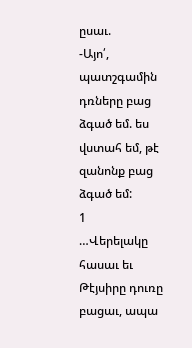ըսաւ.
-Այո՛, պատշգամին դռները բաց ձգած եմ. ես վստահ եմ, թէ զանոնք բաց ձգած եմ:
1
…Վերելակը հասաւ եւ Թէյսիրը դուռը բացաւ, ապա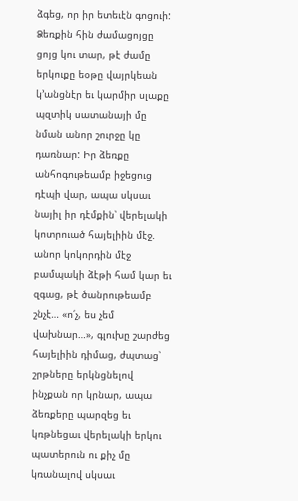ձգեց, որ իր ետեւէն գոցուի: Ձեռքին հին ժամացոյցը ցոյց կու տար, թէ ժամը երկուքը եօթը վայրկեան կ՚անցնէր եւ կարմիր սլաքը պզտիկ սատանայի մը նման անոր շուրջը կը դառնար: Իր ձեռքը անհոգութեամբ իջեցուց դէպի վար, ապա սկսաւ նայիլ իր դէմքին՝ վերելակի կոտրուած հայելիին մէջ. անոր կոկորդին մէջ բամպակի ձէթի համ կար եւ զգաց, թէ ծանրութեամբ շնչէ… «ո՛չ, ես չեմ վախնար…», գլուխը շարժեց հայելիին դիմաց, ժպտաց՝ շրթները երկնցնելով ինչքան որ կրնար, ապա ձեռքերը պարզեց եւ կռթնեցաւ վերելակի երկու պատերուն ու քիչ մը կռանալով սկսաւ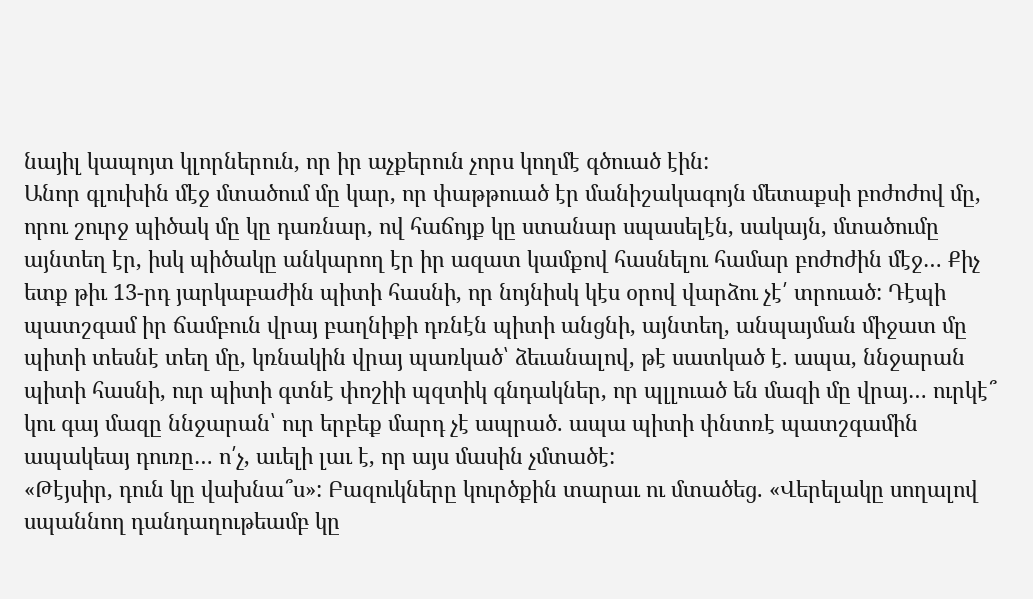նայիլ կապոյտ կլորներուն, որ իր աչքերուն չորս կողմէ գծուած էին:
Անոր գլուխին մէջ մտածում մը կար, որ փաթթուած էր մանիշակագոյն մետաքսի բոժոժով մը, որու շուրջ պիծակ մը կը դառնար, ով հաճոյք կը ստանար սպասելէն, սակայն, մտածումը այնտեղ էր, իսկ պիծակը անկարող էր իր ազատ կամքով հասնելու համար բոժոժին մէջ… Քիչ ետք թիւ 13-րդ յարկաբաժին պիտի հասնի, որ նոյնիսկ կէս օրով վարձու չէ՛ տրուած: Դէպի պատշգամ իր ճամբուն վրայ բաղնիքի դռնէն պիտի անցնի, այնտեղ, անպայման միջատ մը պիտի տեսնէ տեղ մը, կռնակին վրայ պառկած՝ ձեւանալով, թէ սատկած է. ապա, ննջարան պիտի հասնի, ուր պիտի գտնէ փոշիի պզտիկ գնդակներ, որ պլլուած են մազի մը վրայ… ուրկէ՞ կու գայ մազը ննջարան՝ ուր երբեք մարդ չէ ապրած. ապա պիտի փնտռէ պատշգամին ապակեայ դուռը… ո՛չ, աւելի լաւ է, որ այս մասին չմտածէ:
«Թէյսիր, դուն կը վախնա՞ս»: Բազուկները կուրծքին տարաւ ու մտածեց. «Վերելակը սողալով սպաննող դանդաղութեամբ կը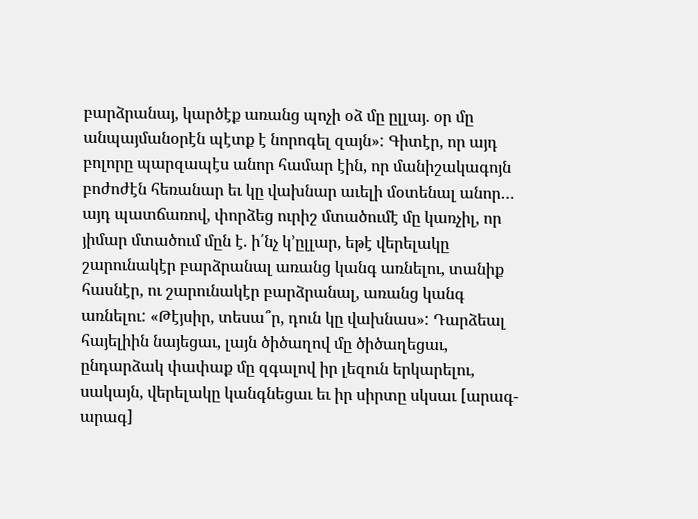բարձրանայ, կարծէք առանց պոչի օձ մը ըլլայ. օր մը անպայմանօրէն պէտք է նորոգել զայն»: Գիտէր, որ այդ բոլորը պարզապէս անոր համար էին, որ մանիշակագոյն բոժոժէն հեռանար եւ կը վախնար աւելի մօտենալ անոր… այդ պատճառով, փորձեց ուրիշ մտածումէ մը կառչիլ, որ յիմար մտածում մըն է. ի՛նչ կ՚ըլլար, եթէ վերելակը շարունակէր բարձրանալ առանց կանգ առնելու, տանիք հասնէր, ու շարունակէր բարձրանալ, առանց կանգ առնելու: «Թէյսիր, տեսա՞ր, դուն կը վախնաս»: Դարձեալ հայելիին նայեցաւ, լայն ծիծաղով մը ծիծաղեցաւ, ընդարձակ փափաք մը զգալով իր լեզուն երկարելու, սակայն, վերելակը կանգնեցաւ եւ իր սիրտը սկսաւ [արագ-արագ]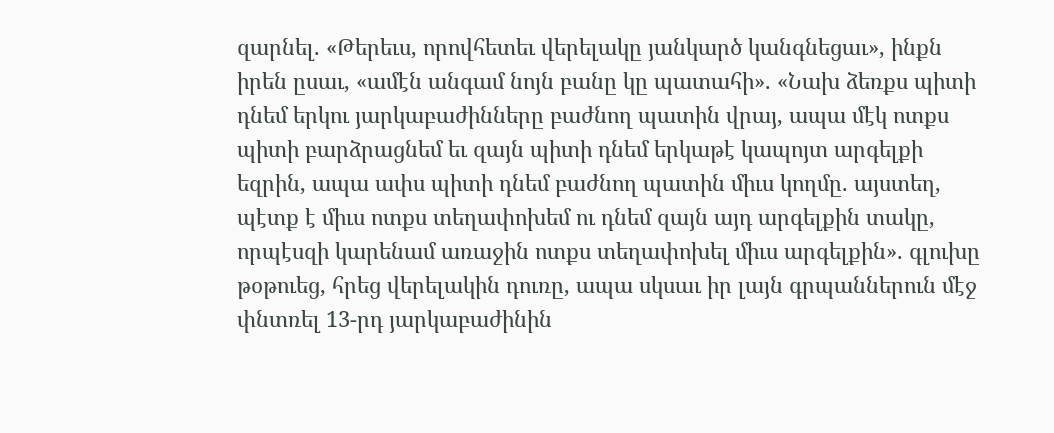զարնել. «Թերեւս, որովհետեւ վերելակը յանկարծ կանգնեցաւ», ինքն իրեն ըսաւ, «ամէն անգամ նոյն բանը կը պատահի». «Նախ ձեռքս պիտի դնեմ երկու յարկաբաժինները բաժնող պատին վրայ, ապա մէկ ոտքս պիտի բարձրացնեմ եւ զայն պիտի դնեմ երկաթէ կապոյտ արգելքի եզրին, ապա ափս պիտի դնեմ բաժնող պատին միւս կողմը. այստեղ, պէտք է միւս ոտքս տեղափոխեմ ու դնեմ զայն այդ արգելքին տակը, որպէսզի կարենամ առաջին ոտքս տեղափոխել միւս արգելքին». գլուխը թօթուեց, հրեց վերելակին դուռը, ապա սկսաւ իր լայն գրպաններուն մէջ փնտռել 13-րդ յարկաբաժինին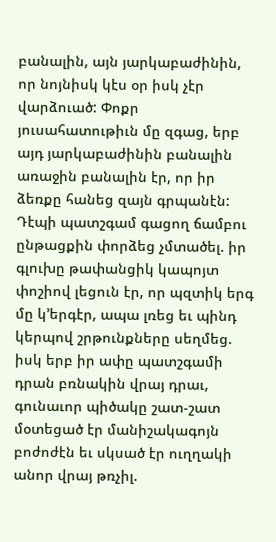բանալին, այն յարկաբաժինին, որ նոյնիսկ կէս օր իսկ չէր վարձուած: Փոքր յուսահատութիւն մը զգաց, երբ այդ յարկաբաժինին բանալին առաջին բանալին էր, որ իր ձեռքը հանեց զայն գրպանէն:
Դէպի պատշգամ գացող ճամբու ընթացքին փորձեց չմտածել. իր գլուխը թափանցիկ կապոյտ փոշիով լեցուն էր, որ պզտիկ երգ մը կ՚երգէր, ապա լռեց եւ պինդ կերպով շրթունքները սեղմեց. իսկ երբ իր ափը պատշգամի դրան բռնակին վրայ դրաւ, գունաւոր պիծակը շատ-շատ մօտեցած էր մանիշակագոյն բոժոժէն եւ սկսած էր ուղղակի անոր վրայ թռչիլ.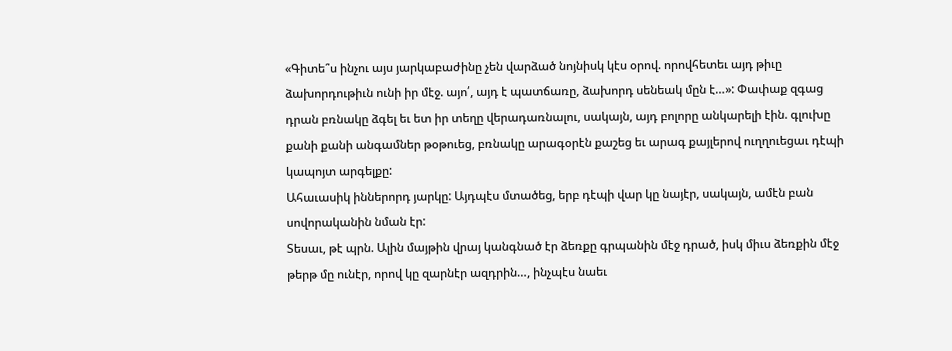«Գիտե՞ս ինչու այս յարկաբաժինը չեն վարձած նոյնիսկ կէս օրով. որովհետեւ այդ թիւը ձախորդութիւն ունի իր մէջ. այո՛, այդ է պատճառը, ձախորդ սենեակ մըն է…»: Փափաք զգաց դրան բռնակը ձգել եւ ետ իր տեղը վերադառնալու, սակայն, այդ բոլորը անկարելի էին. գլուխը քանի քանի անգամներ թօթուեց, բռնակը արագօրէն քաշեց եւ արագ քայլերով ուղղուեցաւ դէպի կապոյտ արգելքը:
Ահաւասիկ իններորդ յարկը: Այդպէս մտածեց, երբ դէպի վար կը նայէր, սակայն, ամէն բան սովորականին նման էր:
Տեսաւ, թէ պրն. Ալին մայթին վրայ կանգնած էր ձեռքը գրպանին մէջ դրած, իսկ միւս ձեռքին մէջ թերթ մը ունէր, որով կը զարնէր ազդրին…, ինչպէս նաեւ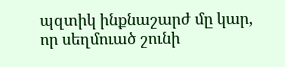պզտիկ ինքնաշարժ մը կար, որ սեղմուած շունի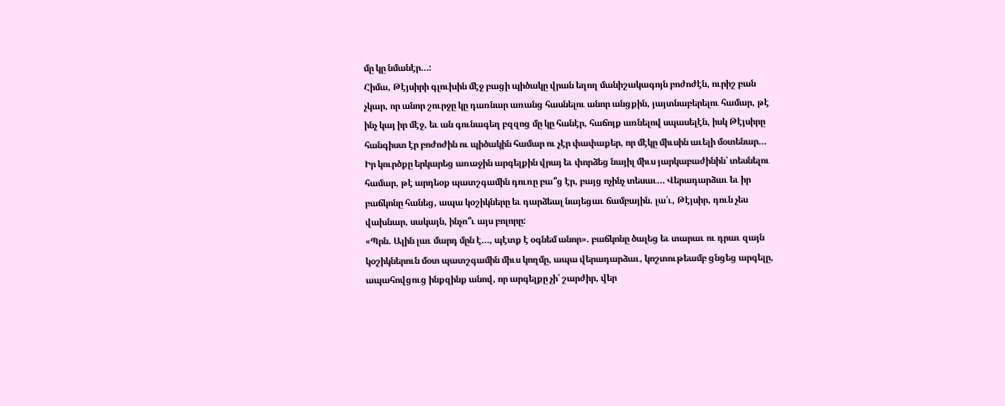մը կը նմանէր…:
Հիմա, Թէյսիրի գլուխին մէջ բացի պիծակը վրան եղող մանիշակագոյն բոժոժէն, ուրիշ բան չկար, որ անոր շուրջը կը դառնար առանց հասնելու անոր անցքին, յայտնաբերելու համար, թէ ինչ կայ իր մէջ, եւ ան գունագեղ բզզոց մը կը հանէր, հաճոյք առնելով սպասելէն, իսկ Թէյսիրը հանգիստ էր բոժոժին ու պիծակին համար ու չէր փափաքեր, որ մէկը միւսին աւելի մօտենար… Իր կուրծքը երկարեց առաջին արգելքին վրայ եւ փորձեց նայիլ միւս յարկաբաժինին՝ տեսնելու համար, թէ արդեօք պատշգամին դուռը բա՞ց էր, բայց ոչինչ տեսաւ… Վերադարձաւ եւ իր բաճկոնը հանեց, ապա կօշիկները եւ դարձեալ նայեցաւ ճամբային. լա՛ւ, Թէյսիր, դուն չես վախնար, սակայն, ինչո՞ւ այս բոլորը:
«Պրն. Ալին լաւ մարդ մըն է…, պէտք է օգնեմ անոր». բաճկոնը ծալեց եւ տարաւ ու դրաւ զայն կօշիկներուն մօտ պատշգամին միւս կողմը, ապա վերադարձաւ, կոշտութեամբ ցնցեց արգելը, ապահովցուց ինքզինք անով, որ արգելքը չի՛ շարժիր, վեր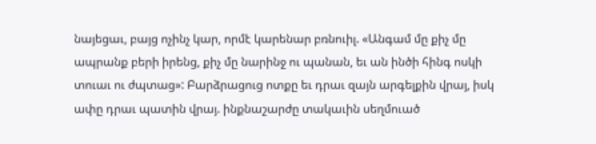նայեցաւ, բայց ոչինչ կար, որմէ կարենար բռնուիլ. «Անգամ մը քիչ մը ապրանք բերի իրենց, քիչ մը նարինջ ու պանան, եւ ան ինծի հինգ ոսկի տուաւ ու ժպտաց»: Բարձրացուց ոտքը եւ դրաւ զայն արգելքին վրայ, իսկ ափը դրաւ պատին վրայ. ինքնաշարժը տակաւին սեղմուած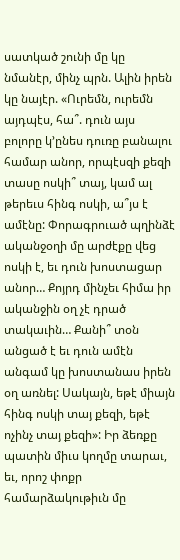սատկած շունի մը կը նմանէր, մինչ պրն. Ալին իրեն կը նայէր. «Ուրեմն, ուրեմն այդպէս, հա՞. դուն այս բոլորը կ՚ընես դուռը բանալու համար անոր, որպէսզի քեզի տասը ոսկի՞ տայ, կամ ալ թերեւս հինգ ոսկի, ա՞յս է ամէնը: Փորագրուած պղինձէ ականջօղի մը արժէքը վեց ոսկի է, եւ դուն խոստացար անոր… Քոյրդ մինչեւ հիմա իր ականջին օղ չէ դրած տակաւին… Քանի՞ տօն անցած է եւ դուն ամէն անգամ կը խոստանաս իրեն օղ առնել: Սակայն, եթէ միայն հինգ ոսկի տայ քեզի, եթէ ոչինչ տայ քեզի»: Իր ձեռքը պատին միւս կողմը տարաւ, եւ, որոշ փոքր համարձակութիւն մը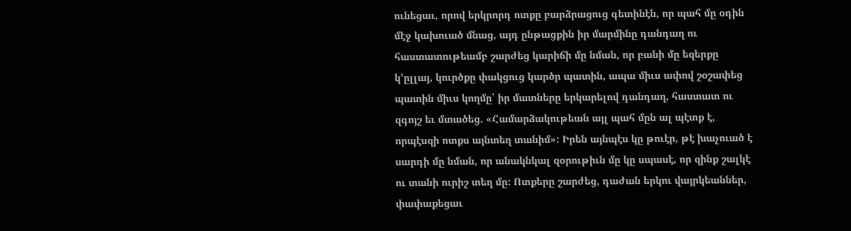ունեցաւ, որով երկրորդ ոտքը բարձրացուց գետինէն, որ պահ մը օդին մէջ կախուած մնաց, այդ ընթացքին իր մարմինը դանդաղ ու հաստատութեամբ շարժեց կարիճի մը նման, որ բանի մը եզերքը կ՚ըլլայ, կուրծքը փակցուց կարծր պատին, ապա միւս ափով շօշափեց պատին միւս կողմը՝ իր մատները երկարելով դանդաղ, հաստատ ու զգոյշ եւ մտածեց. «Համարձակութեան այլ պահ մըն ալ պէտք է, որպէսզի ոտքս այնտեղ տանիմ»: Իրեն այնպէս կը թուէր, թէ խաչուած է սարդի մը նման, որ անակնկալ զօրութիւն մը կը սպասէ, որ զինք շալկէ ու տանի ուրիշ տեղ մը: Ոտքերը շարժեց, դաժան երկու վայրկեաններ, փափաքեցաւ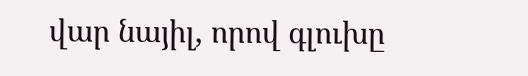վար նայիլ, որով գլուխը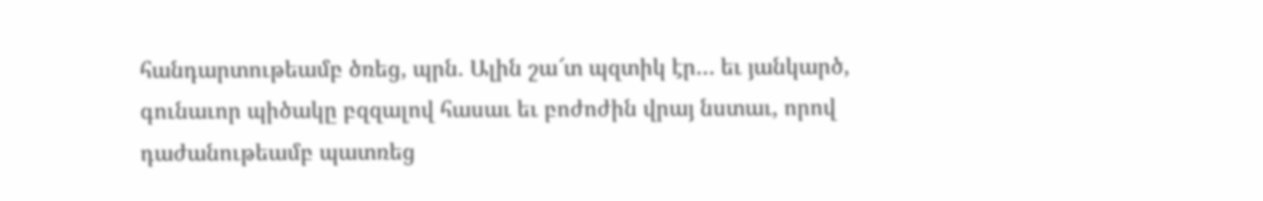հանդարտութեամբ ծռեց, պրն. Ալին շա՜տ պզտիկ էր… եւ յանկարծ, գունաւոր պիծակը բզզալով հասաւ եւ բոժոժին վրայ նստաւ, որով դաժանութեամբ պատռեց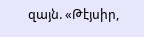զայն. «Թէյսիր,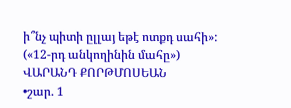ի՞նչ պիտի ըլլայ եթէ ոտքդ սահի»:
(«12-րդ անկողինին մահը»)
ՎԱՐԱՆԴ ՔՈՐԹՄՈՍԵԱՆ
•շար. 1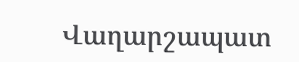Վաղարշապատ